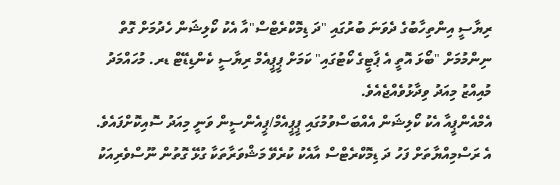ރިޔާސީ އިންތިހާބުގެ ދެވަނަ ބުރުގައި "ދަ ޑިމޮކްރެޓްސް"އާ އެކު ކޯލިޝަން ހެދުމަށް ގޮތް ނިންމުމަށް "ބޯޅަ އޮތީ އެ ޕާޓީގެ ކޯޓުގައި" ކަމަށް ޕީޕީއެމް ރިޔާސީ ކެންޑިޑޭޓް ޑރ. މުހައްމަދު މުއިއްޒު މިއަދު ވިދާޅުވެއްޖެއެވެ.
އެމްއެންޕީއާ އެކު ކޯލިޝަން އެއްބަސްވުމުގައި ޕީޕީއެމް/ޕީއެންސީން ވަނީ މިއަދު ސޮއިކޮށްފައެވެ. އެ ރަސްމިއްޔާތަށް ފަހު ދަ ޑިމޮކްރެޓްސް އާއެކު ކުރެވޭ މަޝްވަރާތަކާ ގުޅޭ ގޮތުން ނޫސްވެރިއަކު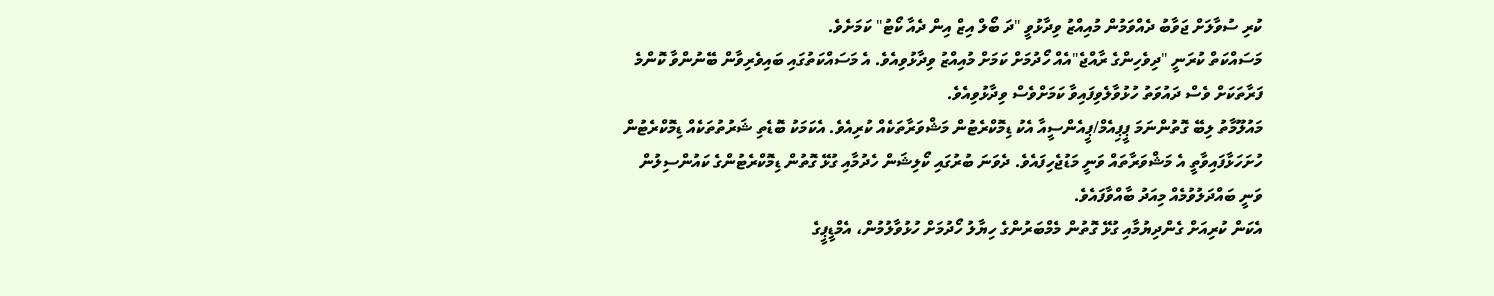ކުރި ސުވާލަށް ޖަވާބު ދެއްވަމުން މުއިއްޒު ވިދާޅުވީ "ދަ ބޯލް އިޒް އިން ދެއާ ކޯޓު" ކަމަށެވެ.
މަސައްކަތް ކުރަނީ "ދިވެހިންގެ ރާއްޖެ"އެއް ހޯދުމަށް ކަމަށް މުއިއްޒު ވިދާޅުވިއެވެ. އެ މަސައްކަތުގައި ބައިވެރިވާން ބޭނުންވާ ކޮންމެ ފަރާތަކަށް ވެސް ދައުވަތު ހުޅުވާލެވިފައިވާ ކަމަށްވެސް ވިދާޅުވިއެވެ.
މައުލޫމާތު ލިބޭ ގޮތުންނަމަ ޕީޕިއެމް/ޕީއެންސީއާ އެކު ޑިމޮކްރެޓުން މަޝްވަރާތަކެއް ކުރިއެވެ. އެކަމަކު ބޮޑެތި ޝަރުތުތަކެއް ޑިމޮކްރެޓުން ހުށަހަޅާފައިވާތީ އެ މަޝްވަރާތައް ވަނީ މަޑުޖެހިފައެވެ. ދެވަނަ ބުރުގައި ކޯލިޝަން ހެދުމާއި ގުޅޭ ގޮތުން ޑިމޮކްރެޓުންގެ ކައުންސިލުން ވަނީ ބައްދަލުވުމެއް މިއަދު ބާއްވާފައެވެ.
އެކަން ކުރިއަށް ގެންދިޔުމާއި ގުޅޭ ގޮތުން މެމްބަރުންގެ ހިޔާލު ހޯދުމަށް ހުޅުވާލުމުން، އެމްޑީޕީގެ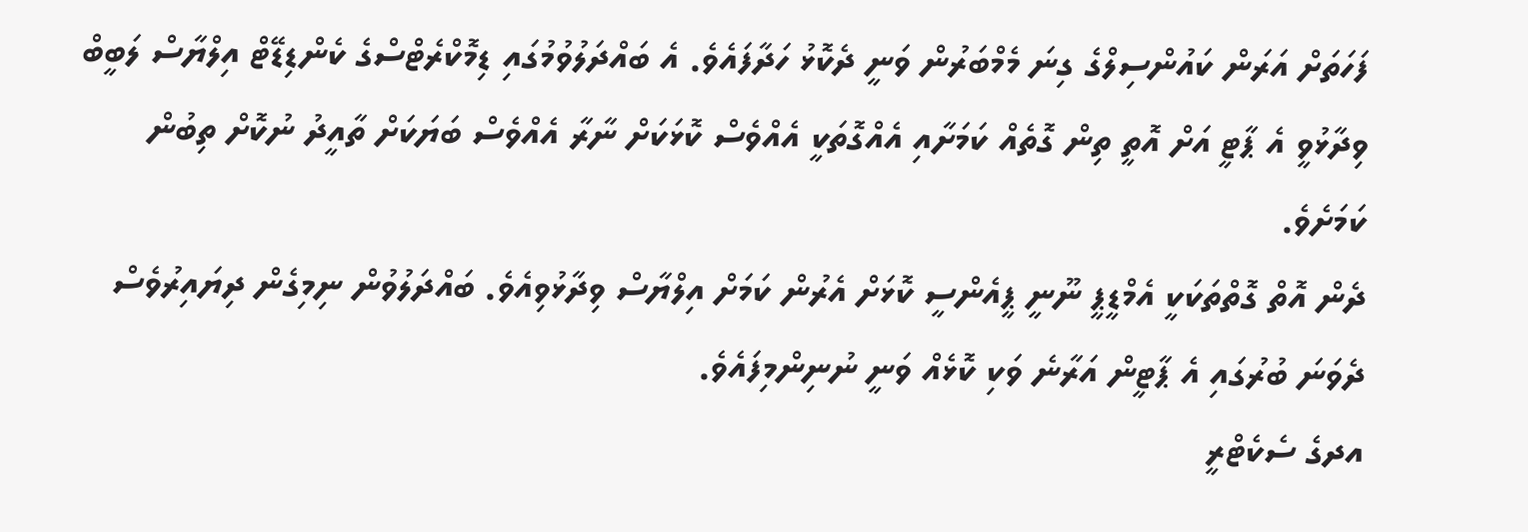ފަހަތަށް އަރަން ކައުންސިލްގެ ގިނަ މެމްބަރުން ވަނީ ދެކޮޅު ހަދާފައެވެ. އެ ބައްދަލުވުމުގައި ޑިމޮކްރެޓްސްގެ ކެންޑިޑޭޓް އިލްޔާސް ލަބީބް ވިދާޅުވީ އެ ޕާޓީ އަށް އޮތީ ތިން ގޮތެއް ކަމަށާއި އެއްގޮތަކީ އެއްވެސް ކޮޅަކަށް ނާރާ އެއްވެސް ބަޔަކަށް ތާއީދު ނުކޮށް ތިބުން ކަމަށެވެ.
ދެން އޮތް ގޮތްތަކަކީ އެމްޑީޕީ ނޫނީ ޕީއެންސީ ކޮޅަށް އެރުން ކަމަށް އިލްޔާސް ވިދާޅުވިއެވެ. ބައްދަލުވުން ނިމިގެން ދިޔައިރުވެސް ދެވަނަ ބުރުގައި އެ ޕާޓީން އަރާނެ ވަކި ކޮޅެއް ވަނީ ނުނިންމިފައެވެ.
އދގެ ސެކެޓްރީ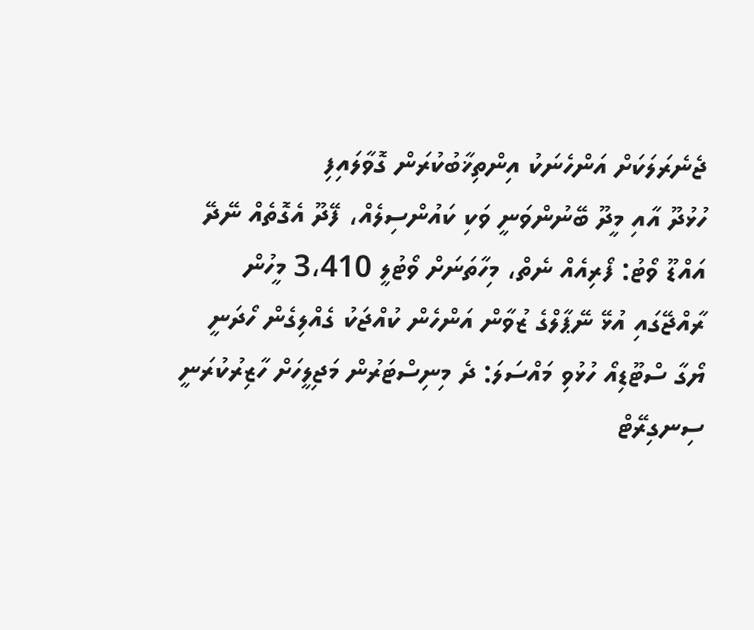ޖެނެރަލަކަށް އަންހެނަކު އިންތިޚާބުކުރަން ގޮވާލައިފި
ހުޅުދޫ އާއި މީދޫ ބޭނުންވަނީ ވަކި ކައުންސިލެއް، ފޭދޫ އެގޮތެއް ނޭދޭ
އައްޑޫ ވޯޓު: ފޯރިއެއް ނެތް، މިހާތަނަށް ވޯޓުލީ 3،410 މީހުން
ރާއްޖޭގައި އުޅޭ ނޭޕާލްގެ ޒުވާން އަންހެން ކުއްޖަކު ގެއްލިގެން ހޯދަނީ
ޔޯގާ ސްޓޫޑިއޯ ހުޅުވި މައްސަލަ: ދެ މިނިސްޓަރުން މަޖިލީހަށް ހާޒިރުކުރަނީ
ސިނގިރޭޓް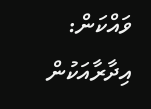ވައްކަން: އިދާރާއަކުން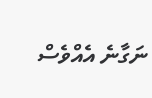ނަގާނެ އެއްވެސް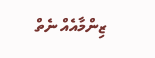ޒިންމާއެއް ނެތް